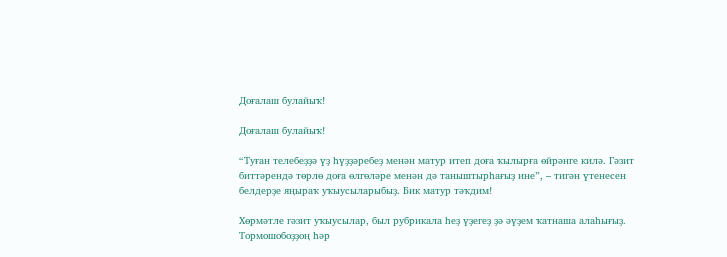Доғалаш булайыҡ!

Доғалаш булайыҡ!

“Туған телебеҙҙә үҙ һүҙҙәребеҙ менән матур итеп доға ҡылырға өйрәнге килә. Гәзит биттәрендә төрлө доға өлгөләре менән дә таныштырһағыҙ ине”, – тигән үтенесен белдерҙе яңыраҡ уҡыусыларыбыҙ. Бик матур тәҡдим!

Хөрмәтле гәзит уҡыусылар, был рубрикала һеҙ үҙегеҙ ҙә әүҙем ҡатнаша алаһығыҙ. Тормошобоҙҙоң һәр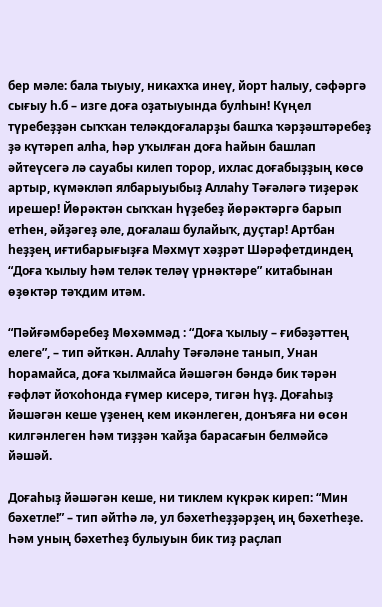бер мәле: бала тыуыу, никахҡа инеү, йорт һалыу, сәфәргә сығыу һ.б – изге доға оҙатыуында булһын! Күңел түребеҙҙән сыҡҡан теләкдоғаларҙы башҡа ҡәрҙәштәребеҙ ҙә күтәреп алһа, һәр уҡылған доға һайын башлап әйтеүсегә лә сауабы килеп торор, ихлас доғабыҙҙың көсө артыр, күмәкләп ялбарыуыбыҙ Аллаһу Тәғәләгә тиҙерәк ирешер! Йөрәктән сыҡҡан һүҙебеҙ йөрәктәргә барып етһен, әйҙәгеҙ әле, доғалаш булайыҡ, дуҫтар! Артбан һеҙҙең иғтибарығыҙға Мәхмүт хәҙрәт Шәрәфетдиндең “Доға ҡылыу һәм теләк теләү үрнәктәре” китабынан өҙөктәр тәҡдим итәм.

“Пәйғәмбәребеҙ Мөхәммәд : “Доға ҡылыу – ғибәҙәттең елеге”, – тип әйткән. Аллаһу Тәғәләне танып, Унан һорамайса, доға ҡылмайса йәшәгән бәндә бик тәрән ғәфләт йоҡоһонда ғүмер кисерә, тигән һүҙ. Доғаһыҙ йәшәгән кеше үҙенең кем икәнлеген, донъяға ни өсөн килгәнлеген һәм тиҙҙән ҡайҙа барасағын белмәйсә йәшәй.

Доғаһыҙ йәшәгән кеше, ни тиклем күкрәк киреп: “Мин бәхетле!” – тип әйтһә лә, ул бәхетһеҙҙәрҙең иң бәхетһеҙе. Һәм уның бәхетһеҙ булыуын бик тиҙ раҫлап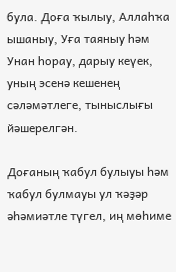була. Доға ҡылыу, Аллаһҡа ышаныу, Уға таяныу һәм Унан һорау, дарыу кеүек, уның эсенә кешенең сәләмәтлеге, тыныслығы йәшерелгән.

Доғаның ҡабул булыуы һәм ҡабул булмауы ул ҡәҙәр әһәмиәтле түгел, иң мөһиме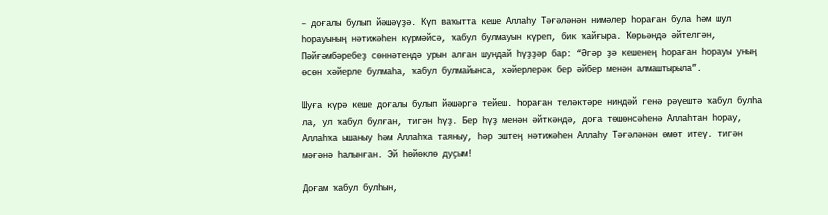– доғалы булып йәшәүҙә. Күп ваҡытта кеше Аллаһу Тәғәләнән нимәлер һораған була һәм шул һорауының нәтижәһен күрмәйсә, ҡабул булмауын күреп, бик ҡайғыра. Ҡөрьәндә әйтелгән, Пәйғәмбәребеҙ сөннәтендә урын алған шундай һүҙҙәр бар: “Әгәр ҙә кешенең һораған һорауы уның өсөн хәйерле булмаһа, ҡабул булмайынса, хәйерлерәк бер әйбер менән алмаштырыла”.

Шуға күрә кеше доғалы булып йәшәргә тейеш. Һораған теләктәре ниндәй генә рәүештә ҡабул булһа ла, ул ҡабул булған, тигән һүҙ. Бер һүҙ менән әйткәндә, доға төшөнсәһенә Аллаһтан һорау, Аллаһҡа ышаныу һәм Аллаһҡа таяныу, һәр эштең нәтижәһен Аллаһу Тәғәләнән өмөт итеү. тигән мәғәнә һалынған. Эй һөйөклө дуҫым!

Доғам ҡабул булһын,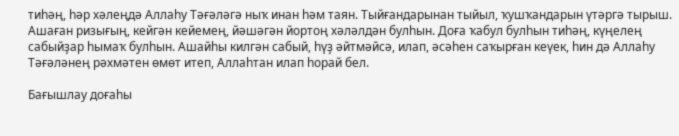тиһәң, һәр хәлеңдә Аллаһу Тәғәләгә ныҡ инан һәм таян. Тыйғандарынан тыйыл, ҡушҡандарын үтәргә тырыш. Ашаған ризығың, кейгән кейемең, йәшәгән йортоң хәләлдән булһын. Доға ҡабул булһын тиһәң, күңелең сабыйҙар һымаҡ булһын. Ашайһы килгән сабый, һүҙ әйтмәйсә, илап, әсәһен саҡырған кеүек, һин дә Аллаһу Тәғәләнең рәхмәтен өмөт итеп, Аллаһтан илап һорай бел.

Бағышлау доғаһы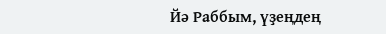Йә Раббым, үҙеңдең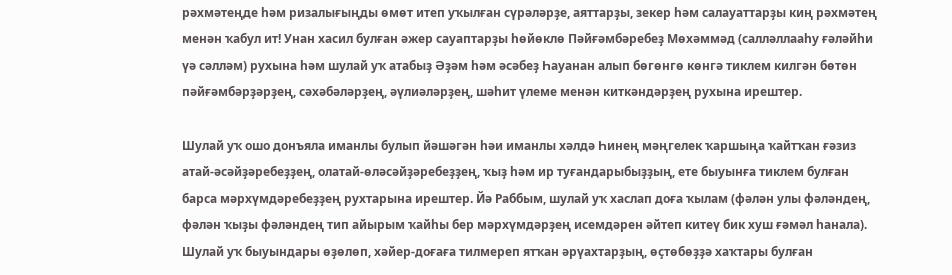рәхмәтеңде һәм ризалығыңды өмөт итеп уҡылған сүрәләрҙе, аяттарҙы, зекер һәм салауаттарҙы киң рәхмәтең менән ҡабул ит! Унан хасил булған әжер сауаптарҙы һөйөклө Пәйғәмбәребеҙ Мөхәммәд (салләллааһу ғәләйһи үә сәлләм) рухына һәм шулай уҡ атабыҙ Әҙәм һәм әсәбеҙ Һауанан алып бөгөнгө көнгә тиклем килгән бөтөн пәйғәмбәрҙәрҙең, сәхәбәләрҙең, әүлиәләрҙең, шәһит үлеме менән киткәндәрҙең рухына ирештер.

Шулай уҡ ошо донъяла иманлы булып йәшәгән һәи иманлы хәлдә Һинең мәңгелек ҡаршыңа ҡайтҡан ғәзиз атай-әсәйҙәребеҙҙең, олатай-өләсәйҙәребеҙҙең, ҡыҙ һәм ир туғандарыбыҙҙың, ете быуынға тиклем булған барса мәрхүмдәребеҙҙең рухтарына ирештер. Йә Раббым, шулай уҡ хаслап доға ҡылам (фәлән улы фәләндең, фәлән ҡыҙы фәләндең тип айырым ҡайһы бер мәрхүмдәрҙең исемдәрен әйтеп китеү бик хуш ғәмәл һанала). Шулай уҡ быуындары өҙөлөп, хәйер-доғаға тилмереп ятҡан әрүахтарҙың, өҫтөбөҙҙә хаҡтары булған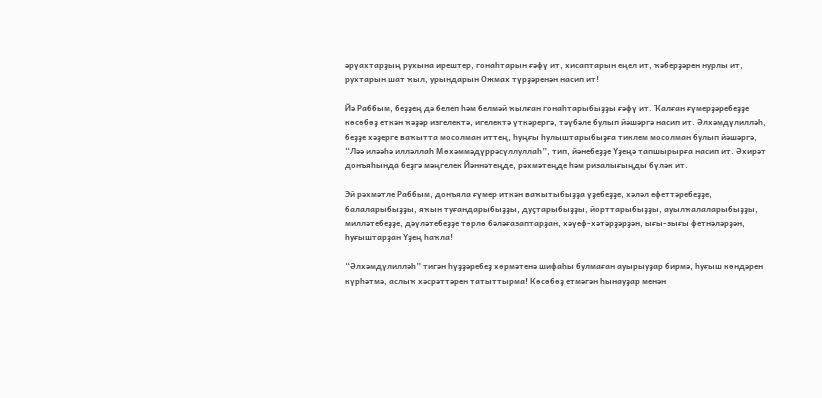әрүахтарҙың рухына ирештер, гонаһтарын ғәфү ит, хисаптарын еңел ит, ҡәберҙәрен нурлы ит, рухтарын шат ҡыл, урындарын Ожмах түрҙәренән насип ит!

Йә Раббым, беҙҙең дә белеп һәм белмәй ҡылған гонаһтарыбыҙҙы ғәфү ит. Ҡалған ғүмерҙәребеҙҙе көсөбөҙ еткән ҡәҙәр изгелектә, игелектә үткәрергә, тәүбәле булып йәшәргә насип ит. Әлхәмдүлилләһ, беҙҙе хәҙерге ваҡытта мосолман иттең, һуңғы һулыштарыбыҙға тиклем мосолман булып йәшәргә, “Ләә иләәһә илләллаһ Мөхәммәдүррәсүллуллаһ”, тип, йәнебеҙҙе Үҙеңә тапшырырға насип ит. Әхирәт донъяһында беҙгә мәңгелек Йәннәтеңде, рәхмәтеңде һәм ризалығыңды бүләк ит.

Эй рәхмәтле Раббым, донъяла ғүмер иткән ваҡытыбыҙҙа үҙебеҙҙе, хәләл ефеттәребеҙҙе, балаларыбыҙҙы, яҡын туғандарыбыҙҙы, дуҫтарыбыҙҙы, йорттарыбыҙҙы, ауылҡалаларыбыҙҙы, милләтебеҙҙе, дәүләтебеҙҙе төрлө бәләғазаптарҙан, хәүеф-хәтәрҙәрҙән, ығы-зығы фетнәләрҙән, һуғыштарҙан Үҙең һаҡла!

“Әлхәмдүлилләһ” тигән һүҙҙәребеҙ хөрмәтенә шифаһы булмаған ауырыуҙар бирмә, һуғыш көндәрен күрһәтмә, аслыҡ хәсрәттәрен татыттырма! Көсөбөҙ етмәгән һынауҙар менән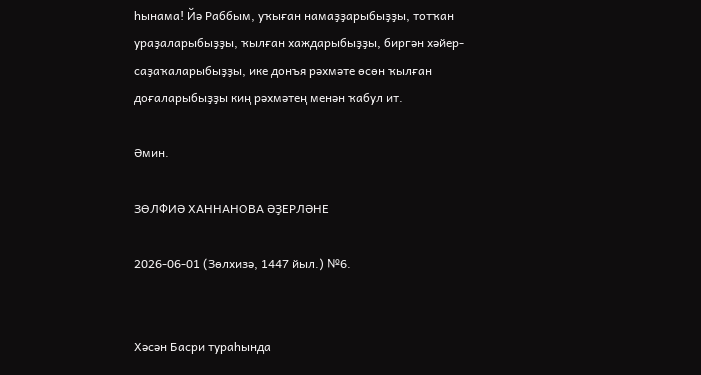һынама! Йә Раббым, уҡыған намаҙҙарыбыҙҙы, тотҡан ураҙаларыбыҙҙы, ҡылған хаждарыбыҙҙы, биргән хәйер-саҙаҡаларыбыҙҙы, ике донъя рәхмәте өсөн ҡылған доғаларыбыҙҙы киң рәхмәтең менән ҡабул ит.

Әмин.

ЗӨЛФИӘ ХАННАНОВА ӘҘЕРЛӘНЕ

2026-06-01 (Зөлхизә, 1447 йыл.) №6.


Хәсән Басри тураһында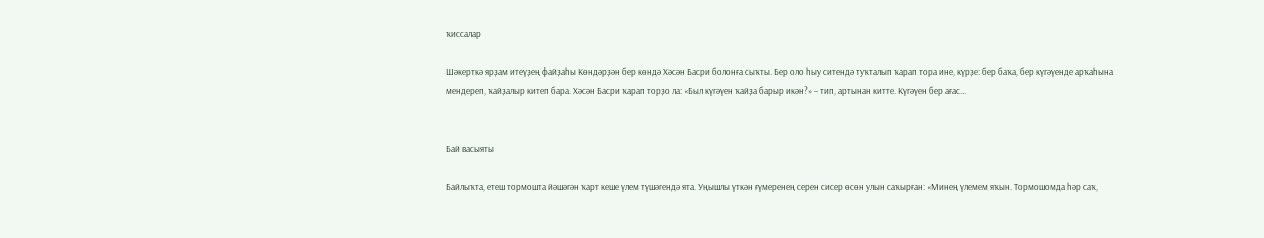ҡиссалар

Шәкерткә ярҙам итеүҙең файҙаһы Көндәрҙән бер көндә Хәсән Басри болонға сыҡты. Бер оло һыу ситендә туҡталып ҡарап тора ине, күрҙе: бер баҡа, бер күгәүенде арҡаһына мендереп, ҡайҙалыр китеп бара. Хәсән Басри ҡарап торҙо ла: «Был күгәүен ҡайҙа барыр икән?» – тип, артынан китте. Күгәүен бер ағас...


Бай васыяты

Байлыҡта, етеш тормошта йәшәгән ҡарт кеше үлем түшәгендә ята. Уңышлы үткән ғүмеренең серен сисер өсөн улын саҡырған: «Минең үлемем яҡын. Тормошомда һәр саҡ,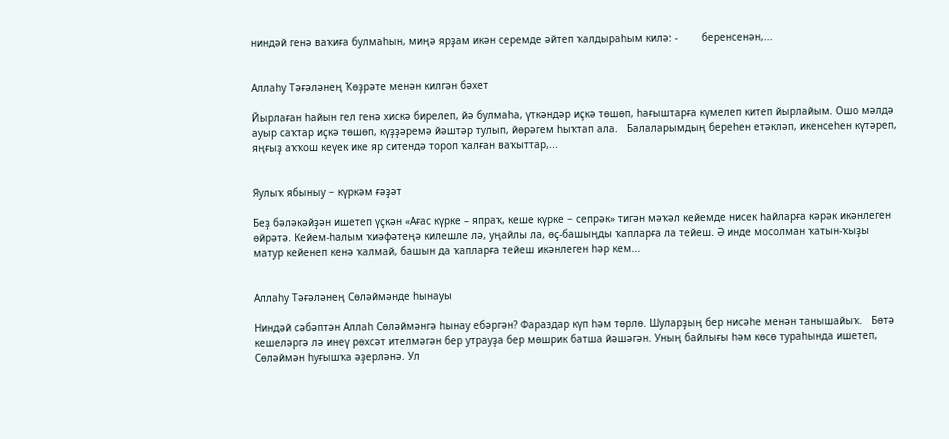ниндәй генә ваҡиға булмаһын, миңә ярҙам икән серемде әйтеп ҡалдыраһым килә: -        беренсенән,...


Аллаһу Тәғәләнең Ҡөҙрәте менән килгән бәхет

Йырлаған һайын гел генә хискә бирелеп, йә булмаһа, үткәндәр иҫкә төшөп, һағыштарға күмелеп китеп йырлайым. Ошо мәлдә ауыр саҡтар иҫкә төшөп, күҙҙәремә йәштәр тулып, йөрәгем һыҡтап ала.   Балаларымдың береһен етәкләп, икенсеһен күтәреп, яңғыҙ аҡҡош кеүек ике яр ситендә тороп ҡалған ваҡыттар,...


Яулыҡ ябыныу − күркәм ғәҙәт

Беҙ бәләкәйҙән ишетеп үҫкән «Ағас күрке – япраҡ, кеше күрке − сепрәк» тигән мәҡәл кейемде нисек һайларға кәрәк икәнлеген өйрәтә. Кейем-һалым ҡиәфәтеңә килешле лә, уңайлы ла, өҫ-башыңды ҡапларға ла тейеш. Ә инде мосолман ҡатын-ҡыҙы матур кейенеп кенә ҡалмай, башын да ҡапларға тейеш икәнлеген һәр кем...


Аллаһу Тәғәләнең Сөләймәнде һынауы

Ниндәй сәбәптән Аллаһ Сөләймәнгә һынау ебәргән? Фараздар күп һәм төрлө. Шуларҙың бер нисәһе менән танышайыҡ.   Бөтә кешеләргә лә инеү рөхсәт ителмәгән бер утрауҙа бер мөшрик батша йәшәгән. Уның байлығы һәм көсө тураһында ишетеп, Сөләймән һуғышҡа әҙерләнә. Ул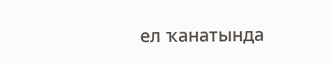ел ҡанатында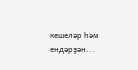кешеләр һәм ендәрҙән...